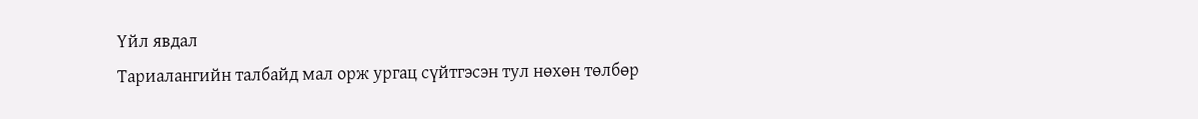Үйл явдал
Тариалангийн талбайд мал орж ургац сүйтгэсэн тул нөхөн төлбөр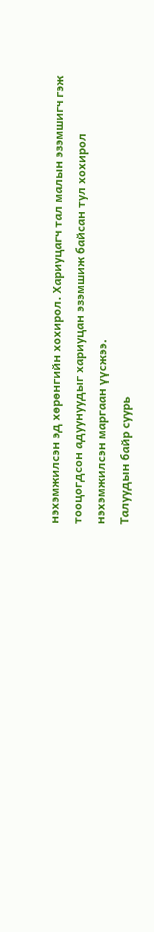нэхэмжилсэн эд хөрөнгийн хохирол. Хариуцагч тал малын эзэмшигч гэж тооцогдсон адуунуудыг хариуцан эзэмшиж байсан тул хохирол нэхэмжилсэн маргаан үүсжээ.
Талуудын байр суурь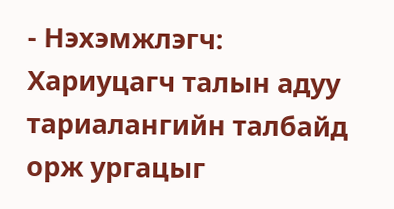- Нэхэмжлэгч: Хариуцагч талын адуу тариалангийн талбайд орж ургацыг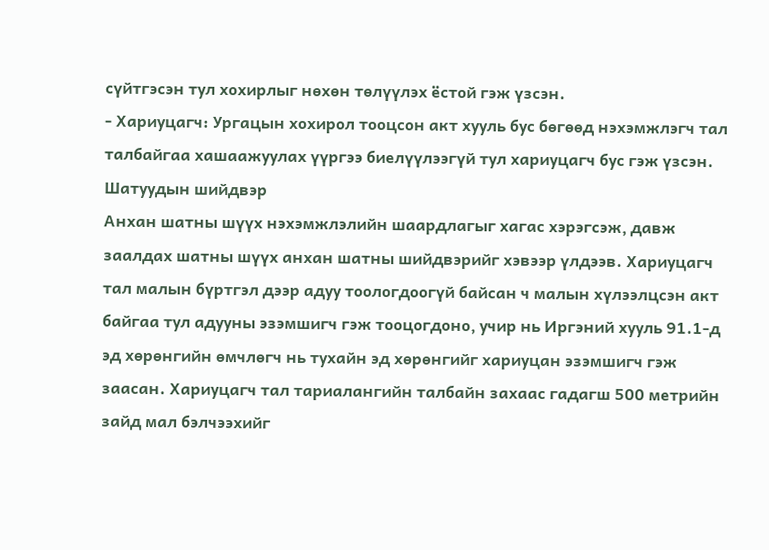сүйтгэсэн тул хохирлыг нөхөн төлүүлэх ёстой гэж үзсэн.
- Хариуцагч: Ургацын хохирол тооцсон акт хууль бус бөгөөд нэхэмжлэгч тал талбайгаа хашаажуулах үүргээ биелүүлээгүй тул хариуцагч бус гэж үзсэн.
Шатуудын шийдвэр
Анхан шатны шүүх нэхэмжлэлийн шаардлагыг хагас хэрэгсэж, давж заалдах шатны шүүх анхан шатны шийдвэрийг хэвээр үлдээв. Хариуцагч тал малын бүртгэл дээр адуу тоологдоогүй байсан ч малын хүлээлцсэн акт байгаа тул адууны эзэмшигч гэж тооцогдоно, учир нь Иргэний хууль 91.1-д эд хөрөнгийн өмчлөгч нь тухайн эд хөрөнгийг хариуцан эзэмшигч гэж заасан. Хариуцагч тал тариалангийн талбайн захаас гадагш 500 метрийн зайд мал бэлчээхийг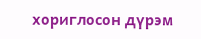хориглосон дүрэм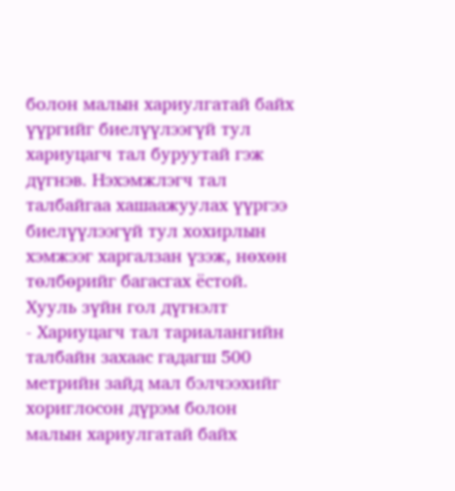болон малын хариулгатай байх үүргийг биелүүлээгүй тул хариуцагч тал буруутай гэж дүгнэв. Нэхэмжлэгч тал талбайгаа хашаажуулах үүргээ биелүүлээгүй тул хохирлын хэмжээг харгалзан үзэж, нөхөн төлбөрийг багасгах ёстой.
Хууль зүйн гол дүгнэлт
- Хариуцагч тал тариалангийн талбайн захаас гадагш 500 метрийн зайд мал бэлчээхийг хориглосон дүрэм болон малын хариулгатай байх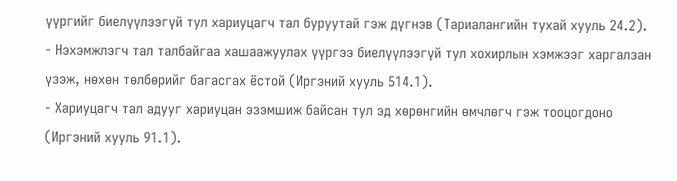үүргийг биелүүлээгүй тул хариуцагч тал буруутай гэж дүгнэв (Тариалангийн тухай хууль 24.2).
- Нэхэмжлэгч тал талбайгаа хашаажуулах үүргээ биелүүлээгүй тул хохирлын хэмжээг харгалзан үзэж, нөхөн төлбөрийг багасгах ёстой (Иргэний хууль 514.1).
- Хариуцагч тал адууг хариуцан эзэмшиж байсан тул эд хөрөнгийн өмчлөгч гэж тооцогдоно (Иргэний хууль 91.1).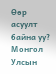Өөр асуулт байна уу?
Монгол Улсын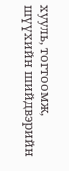хууль, тогтоомж, шүүхийн шийдвэрийн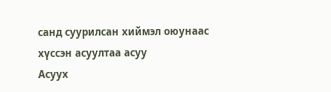санд суурилсан хиймэл оюунаас хүссэн асуултаа асуу
Асуух